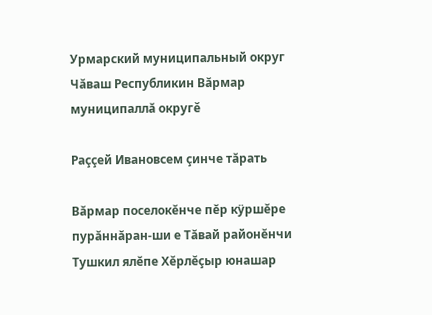Урмарский муниципальный округ Чăваш Республикин Вăрмар муниципаллă округě

Раççей Ивановсем çинче тăрать

Вăрмар поселокĕнче пĕр кÿршĕре пурăннăран-ши е Тăвай районĕнчи Тушкил ялĕпе Хĕрлĕçыр юнашар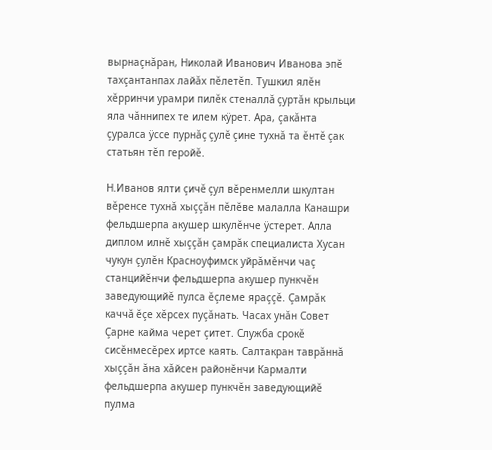вырнаçнăран, Николай Иванович Иванова эпĕ тахçантанпах лайăх пĕлетĕп. Тушкил ялĕн хĕрринчи урамри пилĕк стеналлă çуртăн крыльци яла чăннипех те илем кÿрет. Ара, çакăнта çуралса ÿссе пурнăç çулĕ çине тухнă та ĕнтĕ çак статьян тĕп геройĕ.

Н.Иванов ялти çичĕ çул вĕренмелли шкултан вĕренсе тухнă хыççăн пĕлĕве малалла Канашри фельдшерпа акушер шкулĕнче ÿстерет. Алла диплом илнĕ хыççăн çамрăк специалиста Хусан чукун çулĕн Красноуфимск уйрăмĕнчи чаç станцийĕнчи фельдшерпа акушер пункчĕн заведующийĕ пулса ĕçлеме яраççĕ. Çамрăк каччă ĕçе хĕрсех пуçăнать. Часах унăн Совет Çарне кайма черет çитет. Служба срокĕ сисĕнмесĕрех иртсе каять. Салтакран таврăннă хыççăн ăна хăйсен районĕнчи Кармалти фельдшерпа акушер пункчĕн заведующийĕ пулма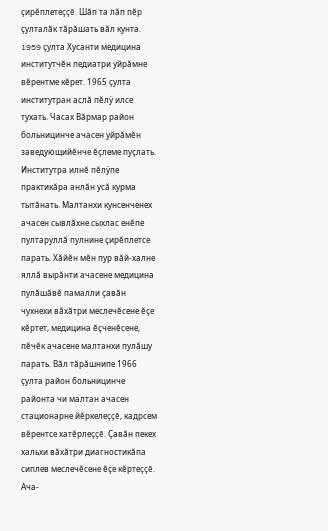çирĕплетеççĕ. Шăп та лăп пĕр çулталăк тăрăшать вăл кунта. 1959 çулта Хусанти медицина институтчĕн педиатри уйрăмне вĕрентме кĕрет. 1965 çулта институтран аслă пĕлÿ илсе тухать. Часах Вăрмар район больницинче ачасен уйрăмĕн заведующийĕнче ĕçлеме пуçлать. Институтра илнĕ пĕлÿпе практикăра анлăн усă курма тытăнать. Малтанхи кунсенченех ачасен сывлăхне сыхлас енĕпе пултаруллă пулнине çирĕплетсе парать. Хăйĕн мĕн пур вăй-халне яллă вырăнти ачасене медицина пулăшăвĕ памалли çавăн чухнехи вăхăтри меслечĕсене ĕçе кĕртет, медицина ĕçченĕсене, пĕчĕк ачасене малтанхи пулăшу парать. Вăл тăрăшнипе 1966 çулта район больницинче районта чи малтан ачасен стационарне йĕркелеççĕ, кадрсем вĕрентсе хатĕрлеççĕ. Çавăн пекех хальхи вăхăтри диагностикăпа сиплев меслечĕсене ĕçе кĕртеççĕ. Ача-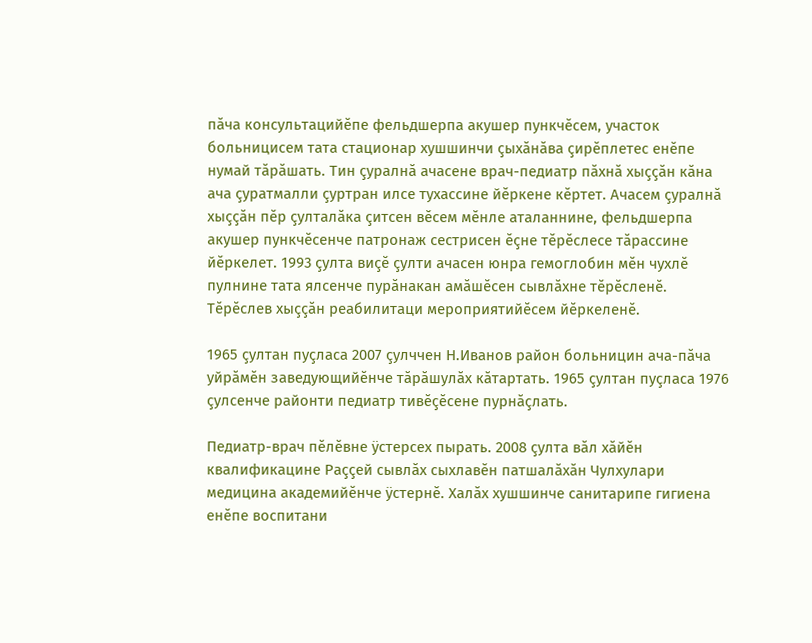пăча консультацийĕпе фельдшерпа акушер пункчĕсем, участок больницисем тата стационар хушшинчи çыхăнăва çирĕплетес енĕпе нумай тăрăшать. Тин çуралнă ачасене врач-педиатр пăхнă хыççăн кăна ача çуратмалли çуртран илсе тухассине йĕркене кĕртет. Ачасем çуралнă хыççăн пĕр çулталăка çитсен вĕсем мĕнле аталаннине, фельдшерпа акушер пункчĕсенче патронаж сестрисен ĕçне тĕрĕслесе тăрассине йĕркелет. 1993 çулта виçĕ çулти ачасен юнра гемоглобин мĕн чухлĕ пулнине тата ялсенче пурăнакан амăшĕсен сывлăхне тĕрĕсленĕ. Тĕрĕслев хыççăн реабилитаци мероприятийĕсем йĕркеленĕ.

1965 çултан пуçласа 2007 çулччен Н.Иванов район больницин ача-пăча уйрăмĕн заведующийĕнче тăрăшулăх кăтартать. 1965 çултан пуçласа 1976 çулсенче районти педиатр тивĕçĕсене пурнăçлать.

Педиатр-врач пĕлĕвне ÿстерсех пырать. 2008 çулта вăл хăйĕн квалификацине Раççей сывлăх сыхлавĕн патшалăхăн Чулхулари медицина академийĕнче ÿстернĕ. Халăх хушшинче санитарипе гигиена енĕпе воспитани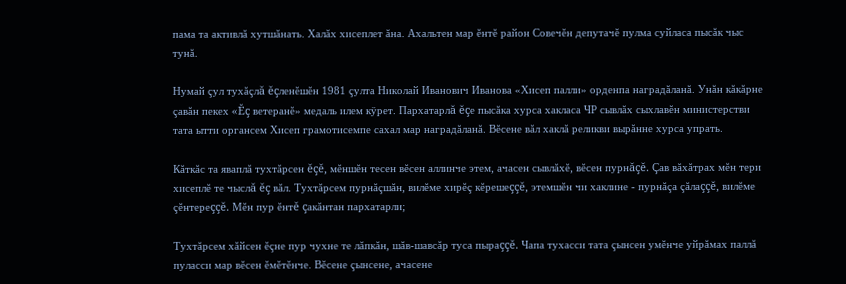пама та активлă хутшăнать. Халăх хисеплет ăна. Ахальтен мар ĕнтĕ район Совечĕн депутачĕ пулма суйласа пысăк чыс тунă.

Нумай çул тухăçлă ĕçленĕшĕн 1981 çулта Николай Иванович Иванова «Хисеп палли» орденпа наградăланă. Унăн кăкăрне çавăн пекех «Ĕç ветеранĕ» медаль илем кÿрет. Пархатарлă ĕçе пысăка хурса хакласа ЧР сывлăх сыхлавĕн министерстви тата ытти органсем Хисеп грамотисемпе сахал мар наградăланă. Вĕсене вăл хаклă реликви вырăнне хурса упрать.

Кăткăс та яваплă тухтăрсен ĕçĕ, мĕншĕн тесен вĕсен аллинче этем, ачасен сывлăхĕ, вĕсен пурнăçĕ. Çав вăхăтрах мĕн тери хисеплĕ те чыслă ĕç вăл. Тухтăрсем пурнăçшăн, вилĕме хирĕç кĕрешеççĕ, этемшĕн чи хаклине - пурнăçа çăлаççĕ, вилĕме çĕнтереççĕ. Мĕн пур ĕнтĕ çакăнтан пархатарли;

Тухтăрсем хăйсен ĕçне пур чухне те лăпкăн, шăв-шавсăр туса пыраççĕ. Чапа тухасси тата çынсен умĕнче уйрăмах паллă пуласси мар вĕсен ĕмĕтĕнче. Вĕсене çынсене, ачасене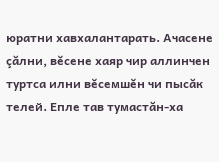юратни хавхалантарать. Ачасене çăлни, вĕсене хаяр чир аллинчен туртса илни вĕсемшĕн чи пысăк телей. Епле тав тумастăн-ха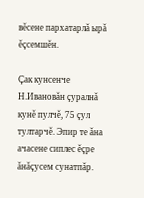вĕсене пархатарлă ырă ĕçсемшĕн.

Çак кунсенче Н.Ивановăн çуралнă кунĕ пулчĕ, 75 çул тултарчĕ. Эпир те ăна ачасене сиплес ĕçре ăнăçусем сунатпăр.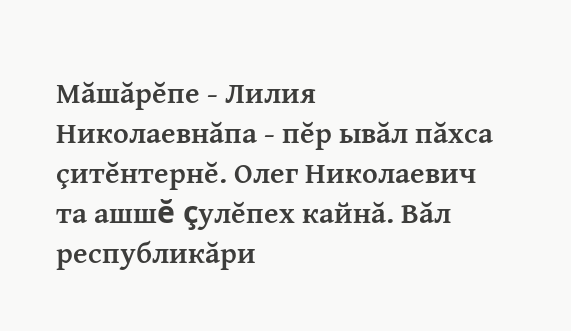Мăшăрĕпе - Лилия Николаевнăпа - пĕр ывăл пăхса çитĕнтернĕ. Олег Николаевич та ашшĕ çулĕпех кайнă. Вăл республикăри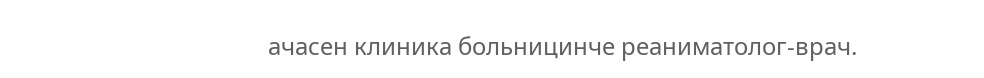ачасен клиника больницинче реаниматолог-врач.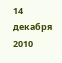14 декабря 2010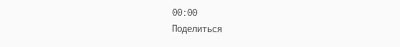00:00
Поделиться